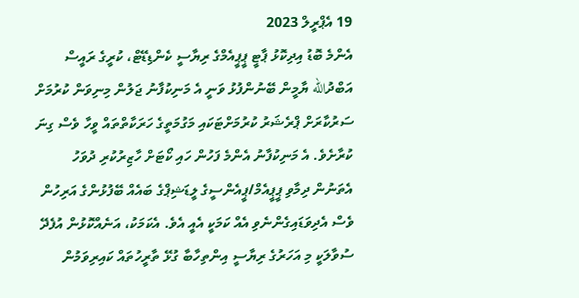19 އެޕްރީލް 2023
އެންމެ ބޮޑު އިދިކޮޅު ޕާޓީ ޕީޕީއެމްގެ ރިޔާސީ ކެންޑިޑޭޓް، ކުރީގެ ރައީސް އަބްދުالله ޔާމީން ބޭނުންފުޅު ވަނީ އެ މަނިކުފާނު ޖަލުން މިނިވަން ކުރުމަށް ސަރުކާރަށް ޕްރެޝަރު ކުރުމަށްޓަކައި މަގުމަތީގެ ހަރަކާތްތައް ވީހާ ވެސް ގިނަ ކުރާށެވެ. އެ މަނިކުފާނު އެންމެ ފަހުން ހައި ކޯޓަށް ހާޒިރުކުރި ދުވަހު އެތަނުން ދިމާވި ޕީޕީއެމް/ޕީއެންސީގެ ލީޑަޝިޕްގެ ބައެއް ބޭފުޅުންގެ އަރިހުން ވެސް އެދިވަޑައިގެންނެވި އެއް ކަމަކީ އެއީ އެވެ. އެކަމަކު، އަނެއްކޮޅުން އުފެދޭ ސުވާލަކީ މި އަހަރުގެ ރިޔާސީ އިންތިހާބާ ގުޅޭ ތާރީހުތައް ކައިރިވަމުން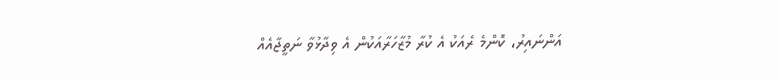އަންނައިރު، ކޮންމެ ރެއަކު އެ ކުރާ މުޒާހަރާއަކުން އެ ވިދާޅުވާ ނަތީޖާއެއް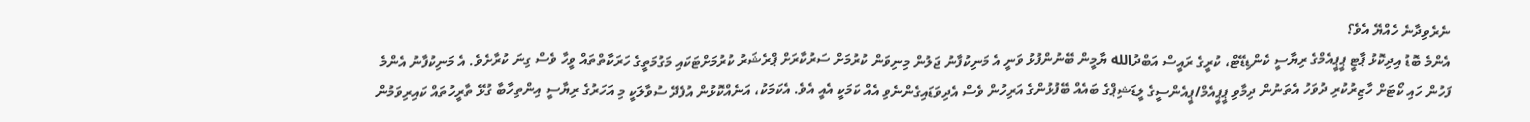ނެރެވިދާނެ ހެއްޔޭ އެވެ؟
އެންމެ ބޮޑު އިދިކޮޅު ޕާޓީ ޕީޕީއެމްގެ ރިޔާސީ ކެންޑިޑޭޓް، ކުރީގެ ރައީސް އަބްދުالله ޔާމީން ބޭނުންފުޅު ވަނީ އެ މަނިކުފާނު ޖަލުން މިނިވަން ކުރުމަށް ސަރުކާރަށް ޕްރެޝަރު ކުރުމަށްޓަކައި މަގުމަތީގެ ހަރަކާތްތައް ވީހާ ވެސް ގިނަ ކުރާށެވެ. އެ މަނިކުފާނު އެންމެ ފަހުން ހައި ކޯޓަށް ހާޒިރުކުރި ދުވަހު އެތަނުން ދިމާވި ޕީޕީއެމް/ޕީއެންސީގެ ލީޑަޝިޕްގެ ބައެއް ބޭފުޅުންގެ އަރިހުން ވެސް އެދިވަޑައިގެންނެވި އެއް ކަމަކީ އެއީ އެވެ. އެކަމަކު، އަނެއްކޮޅުން އުފެދޭ ސުވާލަކީ މި އަހަރުގެ ރިޔާސީ އިންތިހާބާ ގުޅޭ ތާރީހުތައް ކައިރިވަމުން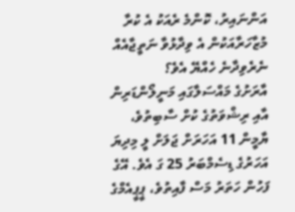އަންނައިރު، ކޮންމެ ރެއަކު އެ ކުރާ މުޒާހަރާއަކުން އެ ވިދާޅުވާ ނަތީޖާއެއް ނެރެވިދާނެ ހެއްޔޭ އެވެ؟
އާރަށުގެ މައްސަލާގައި މަނީލޯންޑަރިން އާއި ރިޝްވަތުގެ ކުށް ސާބިތުވެ، ޔާމީން 11 އަހަރަށް ޖަލަށް ލީ މިދިޔަ އަހަރުގެ ޑިސެމްބަރު 25 ގަ އެވެ. އޭގެ ފަހުން ހަތަރު މަސް ފާއިތުވެ، ޕީޕީއެމްގެ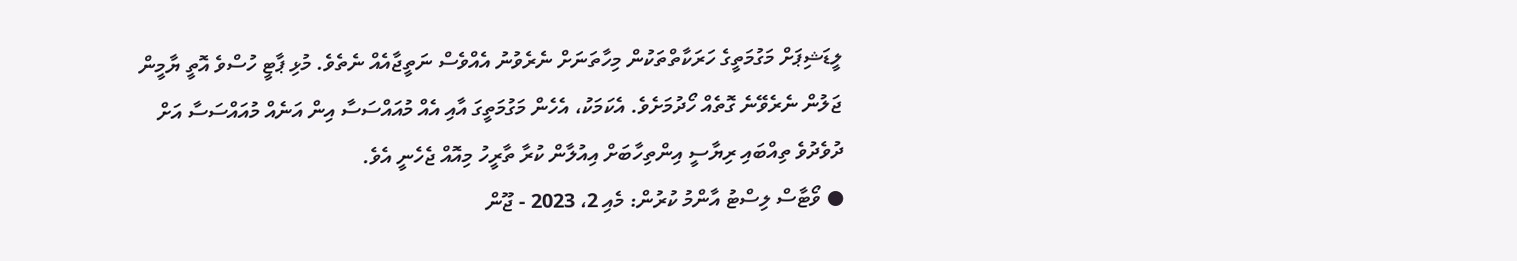ލީޑަޝިޕަށް މަގުމަތީގެ ހަރަކާތްތަކުން މިހާތަނަށް ނެރެވުނު އެއްވެސް ނަތީޖާއެއް ނެތެވެ. މުޅި ޕާޓީ ހުސްވެ އޮތީ ޔާމީން ޖަލުން ނެރެވޭނެ ގޮތެއް ހޯދުމަށެވެ. އެކަމަކު، އެހެން މަގުމަތީގަ އާއި އެއް މުއައްސަސާ އިން އަނެއް މުއައްސަސާ އަށް ދުވެދުވެ ތިއްބައި ރިޔާސީ އިންތިހާބަށް އިއުލާން ކުރާ ތާރީހު މިއޮއް ޖެހެނީ އެވެ.
● ވޯޓާސް ލިސްޓު އާންމު ކުރުން: މެއި 2، 2023 - ޖޫން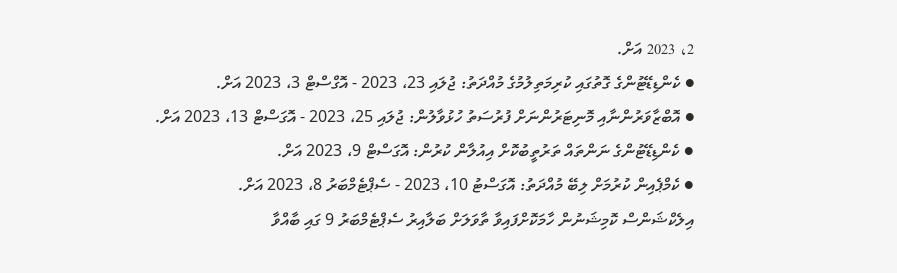2، 2023 އަށް.
● ކެންޑިޑޭޓުންގެ ގޮތުގައި ކުރިމަތިލުމުގެ މުއްދަތު: ޖުލައި 23، 2023 - އޮގްސްޓް 3، 2023 އަށް.
● އޮބްޒާވަރުންނާއި މޮނިޓަރުންނަށް ފުރުސަތު ހުޅުވާލުން: ޖުލައި 25، 2023 - އޮގަސްޓް 13، 2023 އަށް.
● ކެންޑިޑޭޓުންގެ ނަންތައް ތަރުތީބުކޮށް އިއުލާން ކުރުން: އޮގަސްޓް 9، 2023 އަށް.
● ކެމްޕެއިން ކުރުމަށް ލިބޭ މުއްދަތު: އޮގަސްޓު 10، 2023 - ސެޕްޓެމްބަރު 8، 2023 އަށް.
އިލެކްޝަންސް ކޮމިޝަނުން ހާމަކޮށްފައިވާ ތާވަލަށް ބަލާއިރު ސެޕްޓެމްބަރު 9 ގައި ބާއްވާ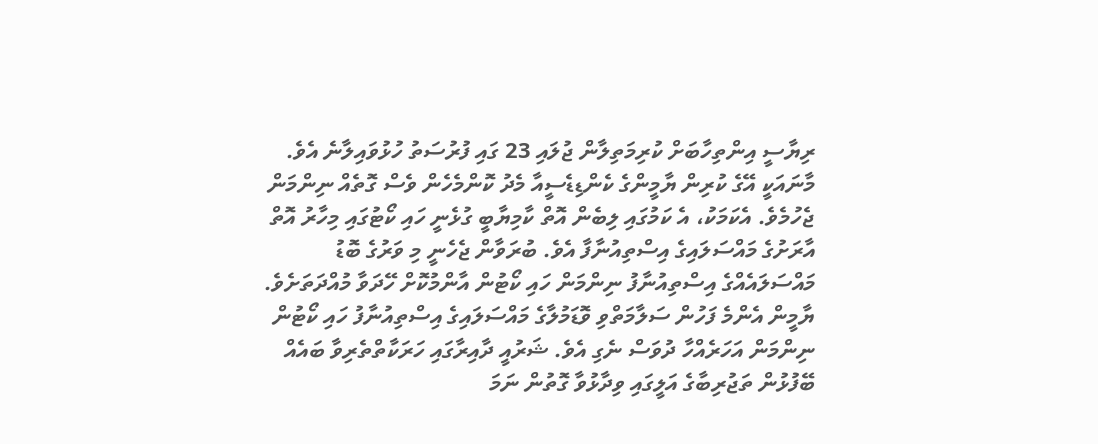ރިޔާސީ އިންތިހާބަށް ކުރިމަތިލާން ޖުލައި 23 ގައި ފުރުސަތު ހުޅުވައިލާނެ އެވެ. މާނައަކީ އޭގެ ކުރިން ޔާމީންގެ ކެންޑިޑެސީއާ މެދު ކޮންމެހެން ވެސް ގޮތެއް ނިންމަން ޖެހުމެވެ. އެކަމަކު، އެ ކަމުގައި ލިބެން އޮތް ކާމިޔާބީ ގުޅެނީ ހައި ކޯޓުގައި މިހާރު އޮތް އާރަށުގެ މައްސަލައިގެ އިސްތިއުނާފާ އެވެ. ބުރަވާން ޖެހެނީ މި ވަރުގެ ބޮޑު މައްސަލައެއްގެ އިސްތިއުނާފު ނިންމަން ހައި ކޯޓުން އާންމުކޮށް ހޭދަވާ މުއްދަތަށެވެ.
ޔާމީން އެންމެ ފަހުން ސަލާމަތްވި ވޮޑަމުލާގެ މައްސަލައިގެ އިސްތިއުނާފު ހައި ކޯޓުން ނިންމަން އަހަރެއްހާ ދުވަސް ނެގި އެވެ. ޝަރުއީ ދާއިރާގައި ހަރަކާތްތެރިވާ ބައެއް ބޭފުޅުން ތަޖުރިބާގެ އަލީގައި ވިދާޅުވާ ގޮތުން ނަމަ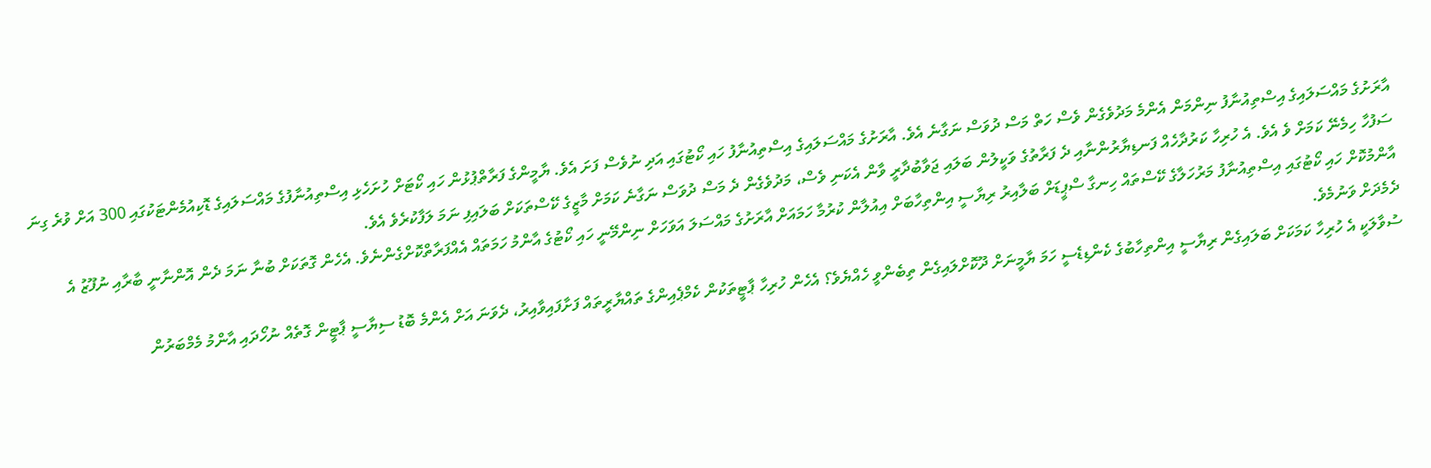އާރަށުގެ މައްސަލައިގެ އިސްތިއުނާފު ނިންމަން އެންމެ މަދުވެގެން ވެސް ހަތް މަސް ދުވަސް ނަގާނެ އެވެ. އާރަށުގެ މައްސަލައިގެ އިސްތިއުނާފު ހައި ކޯޓުގައި އަދި ނުވެސް ފަށަ އެވެ. ޔާމީންގެ ފަރާތްޕުޅުން ހައި ކޯޓަށް ހުށަހެޅި އިސްތިއުނާފުގެ މައްސަލައިގެ ޑޮކިއުމެންޓަކުގައި 300 އަށް ވުރެ ގިނަ ސަފުހާ ހިމެނޭ ކަމަށް ވެ އެވެ. އެ ހުރިހާ ކަރުދާހެއް ފަނޑިޔާރުންނާއި ދެ ފަރާތުގެ ވަކީލުން ބަލައި ޖަވާބުދާރީ ވާން އެކަނި ވެސް، މަދުވެގެން ދެ މަސް ދުވަސް ނަގާނެ ކަމަށް މާޒީގެ ކޭސްތަކަށް ބަލައިފި ނަމަ ލަފާކުރެވެ އެވެ.
އާންމުކޮށް ހައި ކޯޓުގައި އިސްތިއުނާފު މަރުހަލާގެ ކޭސްތައް ހިނގާ ސްޕީޑަށް ބަލާއިރު ރިޔާސީ އިންތިހާބަށް އިއުލާން ކުރުމާ ހަމައަށް އާރަށުގެ މައްސަލަ އަވަހަށް ނިންމޭނީ ހައި ކޯޓުގެ އާންމު ހަމަތައް އެއްފަރާތްކޮށްގެންނެވެ. އެހެން ގޮތަކަށް ބުނާ ނަމަ ދެން އޮންނާނީ ބާރާއި ނުފޫޒު އެ ދެމެދަށް ވަނުމެވެ.
ސުވާލަކީ އެ ހުރިހާ ކަމަކަށް ބަލައިގެން ރިޔާސީ އިންތިހާބުގެ ކެންޑިޑެސީ ހަމަ ޔާމީނަށް ދޫކޮށްލައިގެން ތިބެންވީ ހެއްޔެވެ؟ އެހެން ހުރިހާ ޕާޓީތަކުން ކެމްޕެއިންގެ ތައްޔާރީތައް ފަށާފައިވާއިރު، ދެވަނަ އަށް އެންމެ ބޮޑު ސިޔާސީ ޕާޓީން ގޮތެއް ނުހޯދައި އާންމު މެމްބަރުން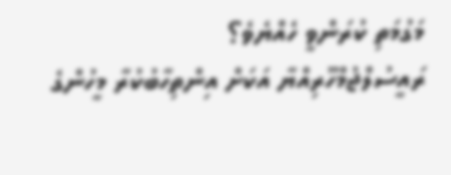މަގުމަތި ކުރަންވީ ހެއްޔެވެ؟
ރައީސުލްޖުމްހޫރިއްޔާ އަކަށް އިންތިހާބުކުރާ މީހުންގެ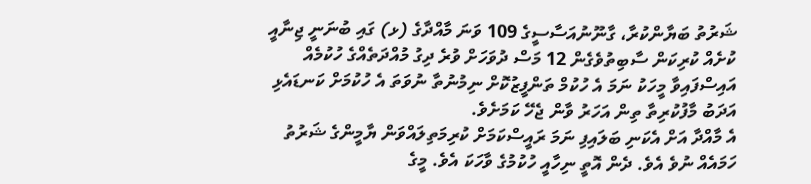ޝަރުތު ބަޔާންކުރާ، ގާނޫނުއަސާސީގެ 109 ވަނަ މާއްދާގެ (ޅ) ގައި ބުނަނީ ޖިނާއީ ކުށެއް ކުރިކަން ސާބިތުވެގެން 12 މަސް ދުވަހަށް ވުރެ ދިގު މުއްދަތެއްގެ ހުކުމެއް އައިސްފައިވާ މީހަކު ނަމަ އެ ހުކުމް ތަންފީޒުކޮށް ނިމުނުތާ ނުވަތަ އެ ހުކުމަށް ކަނޑައެޅި އަދަބު މާފުކުރިތާ ތިން އަހަރު ވާން ޖެހޭ ކަމަށެވެ.
އެ މާއްދާ އަށް އެކަނި ބަލައިފި ނަމަ ރައީސްކަމަށް ކުރިމަތިލައްވަން ޔާމީންގެ ޝަރުތު ހަމައެއް ނުވެ އެވެ. ދެން އޮތީ ނިހާއީ ހުކުމުގެ ވާހަކަ އެވެ. މީގެ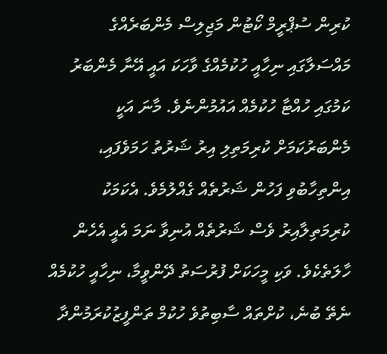ކުރިން ސުޕްރީމް ކޯޓުން މަޖިލިސް މެންބަރެއްގެ މައްސަލާގައި ނިހާއީ ހުކުމެއްގެ ވާހަކަ އައީ އޭނާ މެންބަރު ކަމުގައި ހުއްޓާ ހުކުމެއް އައުމުންނެވެ. މާނަ އަކީ މެންބަރުކަމަށް ކުރިމަތިލި އިރު ޝަރުތު ހަމަވެފައި، އިންތިހާބުވި ފަހުން ޝަރުތެއް ގެއްލުމެވެ. އެކަމަކު ކުރިމަތިލާއިރު ވެސް ޝަރުތެއް އުނިވާ ނަމަ އެއީ އެހެން ހާލަތެކެވެ. ވަކި މީހަކަށް ފުރުސަތު ދޭންވީމާ، ނިހާއީ ހުކުމެއް ނެތޭ ބުނެ، ކުށްތައް ސާބިތުވެ ހުކުމް ތަންފީޒުކުރަމުންދާ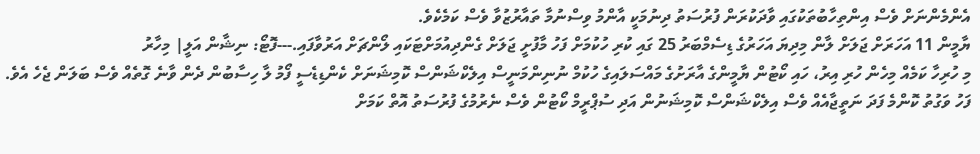އެންމެންނަށް ވެސް އިންތިހާބުތަކުގައި ވާދަކުރަން ފުރުސަތު ދިނުމަކީ އާންމު ވިސްނުމާ ތައާރުޒުވާ ވެސް ކަމެކެވެ.
ޔާމީން 11 އަހަރަށް ޖަލަށް ލާން މިދިޔަ އަހަރުގެ ޑިސެމްބަރު 25 ގައި ކުރި ހުކުމަށް ފަހު މާފުށީ ޖަލަށް ގެންދިއުމަށްޓަކައި ލޯންޗަށް އަރުވާފައި.---ފޮޓޯ: ނިޝާން އަލީ| މިހާރު
މި ހުރިހާ ކަމެއް މިހެން ހުރި އިރު، ހައި ކޯޓުން ޔާމީންގެ އާރަށުގެ މައްސަލައިގެ ހުކުމް ނުނިންމަނީސް އިލެކްޝަންސް ކޮމިޝަނަށް ކެންޑިޑެސީ ފޯމު ލާ ހިސާބުން ދެން ވާނެ ގޮތެއް ވެސް ބަލަން ޖެހެ އެވެ. ފަހު ވަގުތު ކޮންމެ ފަދަ ނަތީޖާއެއް ވެސް އިލެކްޝަންސް ކޮމިޝަނުން އަދި ސުޕްރީމް ކޯޓުން ވެސް ނެރުމުގެ ފުރުސަތު އޮތް ކަމަށް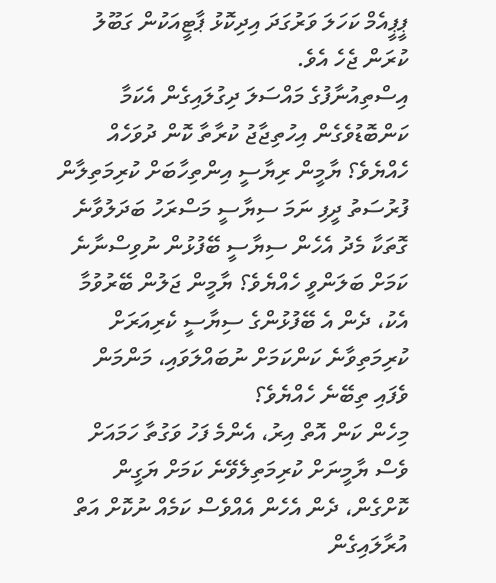ޕީޕީއެމް ކަހަލަ ވަރުގަދަ އިދިކޮޅު ޕާޓީއަކުން ގަބޫލު ކުރަން ޖެހެ އެވެ.
އިސްތިއުނާފުގެ މައްސަލަ ދިގުލައިގެން އެކަމާ ކަންބޮޑުވެގެން އިހުތިޖާޖު ކުރާތާ ކޮން ދުވަހެއް ހެއްޔެވެ؟ ޔާމީން ރިޔާސީ އިންތިހާބަށް ކުރިމަތިލާން ފުރުސަތު ދީފި ނަމަ ސިޔާސީ މަސްރަހު ބަދަލުވާނެ ގޮތަކާ މެދު އެހެން ސިޔާސީ ބޭފުޅުން ނުވިސްނާނެ ކަމަށް ބަލަންވީ ހެއްޔެވެ؟ ޔާމީން ޖަލުން ބޭރުވުމާ އެކު، ދެން އެ ބޭފުޅުންގެ ސިޔާސީ ކެރިއަރަށް ކުރިމަތިވާނެ ކަންކަމަށް ނުބައްލަވައި، މަންމަން ވެފައި ތިބޭނެ ހެއްޔެވެ؟
މިހެން ކަން އޮތް އިރު، އެންމެ ފަހު ވަގުތާ ހަމައަށް ވެސް ޔާމީނަށް ކުރިމަތިލެވޭނެ ކަމަށް ޔަގީން ކޮށްގެން، ދެން އެހެން އެއްވެސް ކަމެއް ނުކޮށް އަތް އުރާލައިގެން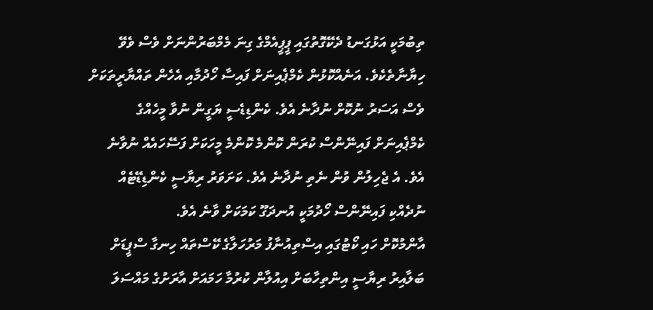ތިބުމަކީ އަޅުގަނޑު ދެކޭގޮތުގައި ޕީޕީއެމްގެ ގިނަ މެމްބަރުންނަށް ވެސް ވެވޭ ހިޔާނާތެކެވެ. އަނެއްކޮޅުން ކެމްޕެއިނަށް ފައިސާ ހޯދުމާއި އެހެން ތައްޔާރީތަކަށް ވެސް އަސަރު ނުކޮށް ނުދާނެ އެވެ. ކެންޑިޑެސީ ޔަގީން ނުވާ މީހެއްގެ ކެމްޕެއިނަށް ފައިނޭންސް ކުރަން ކޮންމެ ކޮންމެ މީހަކަށް ފަސޭހައެއް ނުވާނެ އެވެ. އެ ޖެހިލުން ވުން ނެތި ނުދާނެ އެވެ. ކަށަވަރު ރިޔާސީ ކެންޑިޑޭޓެއް ނުދެއްކި ފައިނޭންސް ހޯދުމަކީ އުނދަގޫ ކަމަކަށް ވާނެ އެވެ.
އާންމުކޮށް ހައި ކޯޓުގައި އިސްތިއުނާފު މަރުހަލާގެ ކޭސްތައް ހިނގާ ސްޕީޑަށް ބަލާއިރު ރިޔާސީ އިންތިހާބަށް އިއުލާން ކުރުމާ ހަމައަށް އާރަށުގެ މައްސަލަ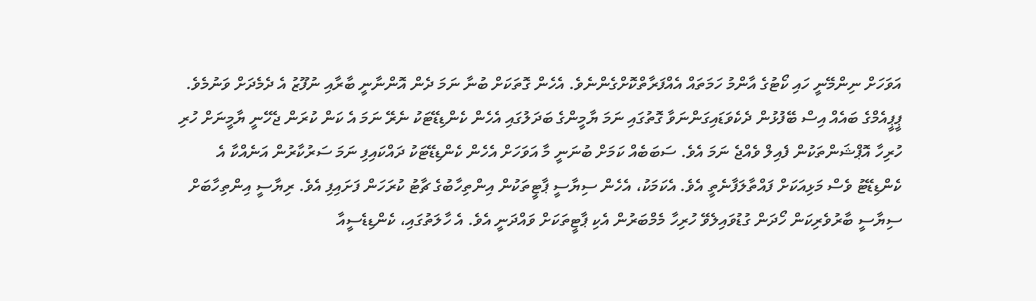އަވަހަށް ނިންމޭނީ ހައި ކޯޓުގެ އާންމު ހަމަތައް އެއްފަރާތްކޮށްގެންނެވެ. އެހެން ގޮތަކަށް ބުނާ ނަމަ ދެން އޮންނާނީ ބާރާއި ނުފޫޒު އެ ދެމެދަށް ވަނުމެވެ.
ޕީޕީއެމްގެ ބައެއް އިސް ބޭފުޅުން ދެކެވަޑައިގަންނަވާ ގޮތުގައި ނަމަ ޔާމީންގެ ބަދަލުގައި އެހެން ކެންޑިޑޭޓަކު ނެރޭ ނަމަ އެ ކަން ކުރަން ޖެހޭނީ ޔާމީނަށް ހުރި ހުރިހާ އޮޕްޝަންތަކުން ފެއިލް ވެއްޖެ ނަމަ އެވެ. ސަބަބެއް ކަމަށް ބުނަނީ މާ އަވަހަށް އެހެން ކެންޑިޑޭޓަކު ދައްކައިފި ނަމަ ސަރުކާރުން އަނެއްކާ އެ ކެންޑިޑޭޓު ވެސް މަޅިއަކަށް ފައްތާލަފާނެތީ އެވެ. އެކަމަކު، އެހެން ސިޔާސީ ޕާޓީތަކުން އިންތިހާބުގެ ޗާޓު ކުރަހަން ފަށައިފި އެވެ. ރިޔާސީ އިންތިހާބަށް ސިޔާސީ ބާރުވެރިކަން ހޯދަން ގުޑުވައިލެވޭ ހުރިހާ މެމްބަރުން އެކި ޕާޓީތަކަށް ވައްދަނީ އެވެ. އެ ހާލަތުގައި، ކެންޑިޑެސީއާ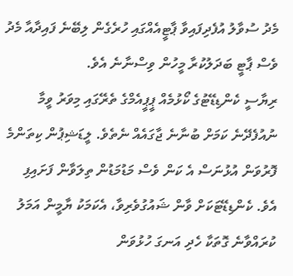މެދު ސުވާލު އުފެދިފައިވާ ޕާޓީއެއްގައި ހުރެގެން ލިބޭނެ ފައިދާއާ މެދު ވެސް ޕާޓީ ބަދަލުކުރާ މީހުން ވިސްނާނެ އެވެ.
ރިޔާސީ ކެންޑިޑޭޓުގެ ކޯޅުމެއް ޕީޕީއެމްގެ ތެރޭގައި މިވަރު ވީމާ ނުއުފެދޭނެ ކަމަށް ބުނާނެ ޖާގައެއް ނެތެވެ. ލީޑަޝިޕުން ކިތަންމެ ފޮރުވަން އުޅުނަސް އެ ކަން ވެސް މަޑުމަޑުން ތިލަވާން ފަށައިފި އެވެ. ކެންޑިޑޭޓަކަށް ވާން ޝައުގުވެރިވާ، އެކަމަކު ޔާމީން އަމަލު ކުރައްވާނެ ގޮތަކާ ހެދި އަނގަ ހުޅުވަން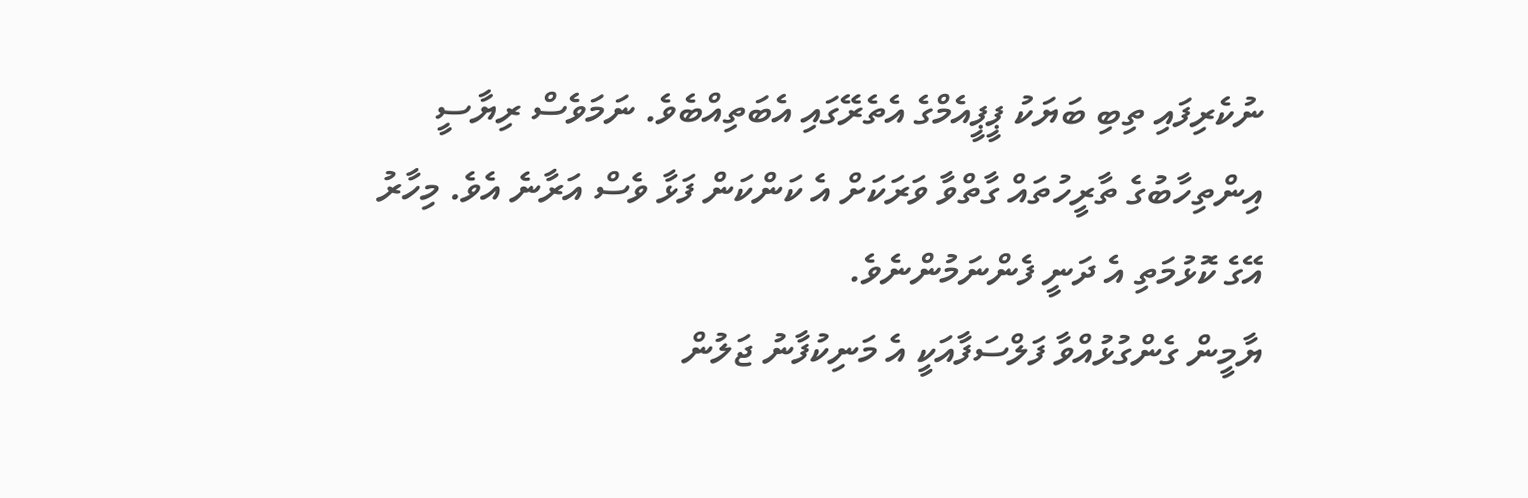ނުކެރިފައި ތިބި ބަޔަކު ޕީޕީއެމްގެ އެތެރޭގައި އެބަތިއްބެވެ. ނަމަވެސް ރިޔާސީ އިންތިހާބުގެ ތާރީހުތައް ގާތްވާ ވަރަކަށް އެ ކަންކަން ފަޅާ ވެސް އަރާނެ އެވެ. މިހާރު އޭގެ ކޮޅުމަތި އެ ދަނީ ފެންނަމުންނެވެ.
ޔާމީން ގެންގުޅުއްވާ ފަލްސަފާއަކީ އެ މަނިކުފާނު ޖަލުން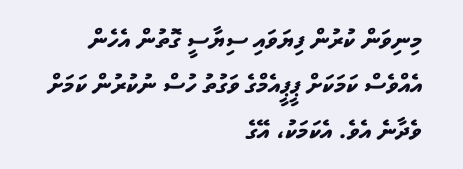މިނިވަން ކުރުން ފިޔަވައި ސިޔާސީ ގޮތުން އެހެން އެއްވެސް ކަމަކަށް ޕީޕީއެމްގެ ވަގުތު ހުސް ނުކުރުން ކަމަށް ވެދާނެ އެވެ. އެކަމަކު، އޭގެ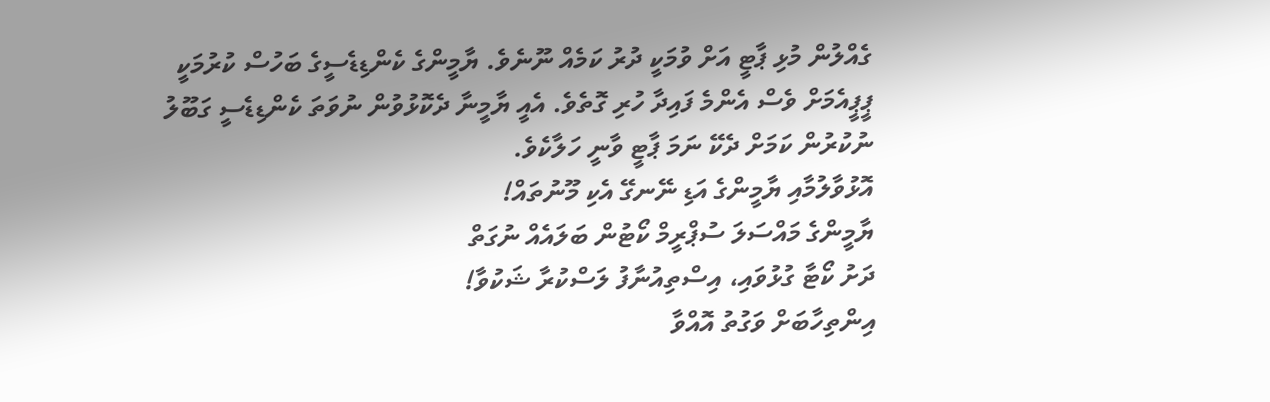ގެއްލުން މުޅި ޕާޓީ އަށް ވުމަކީ ދުރު ކަމެއް ނޫނެވެ. ޔާމީންގެ ކެންޑިޑެސީގެ ބަހުސް ކުރުމަކީ ޕީޕީއެމަށް ވެސް އެންމެ ފައިދާ ހުރި ގޮތެވެ. އެއީ ޔާމީނާ ދެކޮޅުވުން ނުވަތަ ކެންޑިޑެސީ ގަބޫލު ނުކުރުން ކަމަށް ދެކޭ ނަމަ ޕާޓީ ވާނީ ހަލާކެވެ.
އޮޅުވާލުމާއި ޔާމީންގެ އަޑި ނޭނގޭ އެކި މޫނުތައް!
ޔާމީންގެ މައްސަލަ ސުޕްރީމް ކޯޓުން ބަލައެއް ނުގަތް
ދަށު ކޯޓާ ގުޅުވައި، އިސްތިއުނާފު ލަސްކުރާ ޝަކުވާ!
އިންތިހާބަށް ވަގުތު އޮއްވާ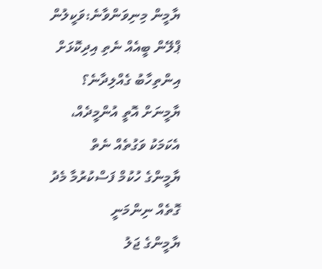ޔާމީން މިނިވަންވާނެ:ވަކީލުން
ޕްލޭން ބީއެއް ނެތި އިދިކޮޅަށް އިންތިހާބު ގެއްލިދާނެ؟
ޔާމީނަށް އޮތީ އުންމީދެއް، އެކަމަކު ވަގުތެއް ނެތް
ޔާމީންގެ ހުކުމް ފަސްކުރުމާ މެދު ގޮތެއް ނިންމަނީ
ޔާމީންގެ ޖަލު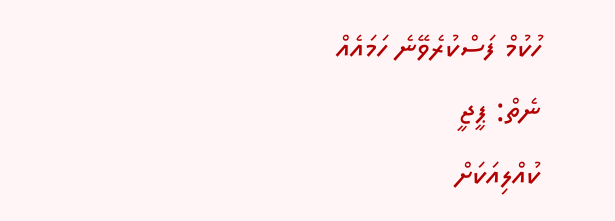ހުކުމް ފަސްކުރެވޭނެ ހަމައެއް ނެތް: ޕީޖީ
ކުއްލިއަކަށް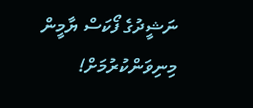ނަޝީދުގެ ފޯކަސް ޔާމީން މިނިވަންކުރުމަށް!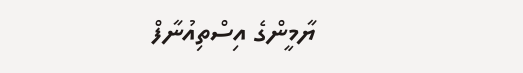ޔާމީންގެ އިސްތިއުނާފް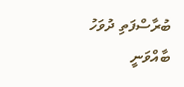ބުރާސްފަތި ދުވަހު ބާއްވަނީ